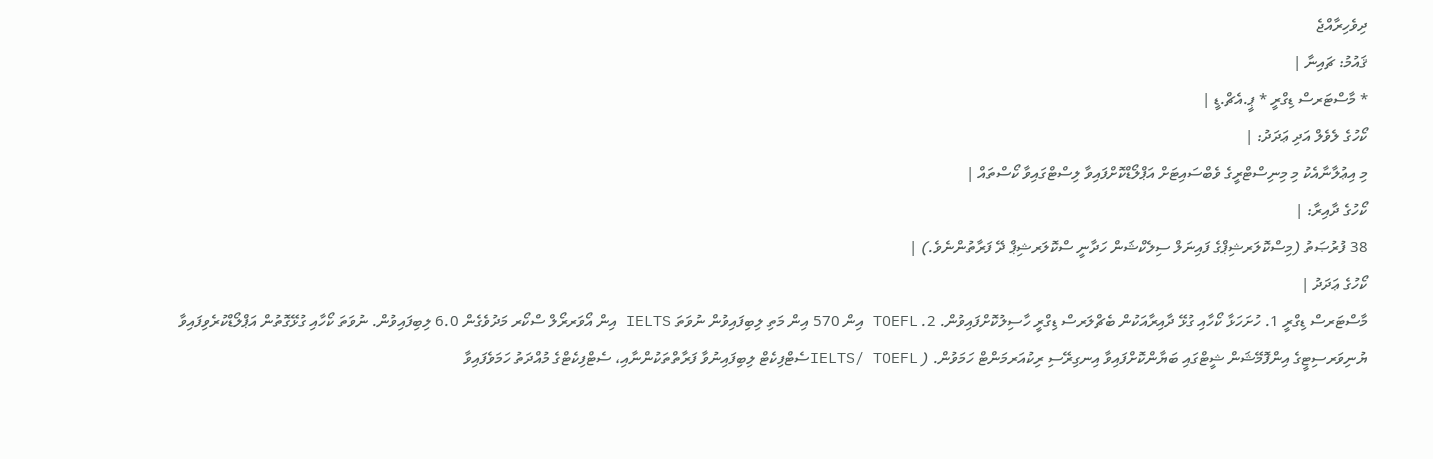ދިވެހިރާއްޖެ
ޤައުމު: ޗައިނާ |
* މާސްޓަރސް ޑިގްރީ * ޕީ.އެޗް.ޑީ |
ކޯހުގެ ލެވެލް އަދި ޢަދަދު: |
މި އިޢުލާނާއެކު މި މިނިސްޓްރީގެ ވެބްސައިޓަށް އަޕްލޯޑްކޮށްފައިވާ ލިސްޓްގައިވާ ކޯސްތައް |
ކޯހުގެ ދާއިރާ: |
38 ފުރުޞަތު (މިސްކޮލަރޝިޕްގެ ފައިނަލް ސިލެކްޝަން ހަދާނީ ސްކޮލަރޝިޕް ދޭ ފަރާތުންނެވެ.) |
ކޯހުގެ ޢަދަދު |
މާސްޓަރސް ޑިގްރީ 1. ހުށަހަޅާ ކޯހާއި ގުޅޭ ދާއިރާއަކުން ބެޗްލަރސް ޑިގްރީ ހާސިލުކޮށްފައިވުން. 2. TOEFL އިން 570 އިން މަތި ލިބިފައިވުން ނުވަތަ IELTS އިން އޯވަރރޯލް ސްކޯރ މަދުވެގެން 6.0 ލިބިފައިވުން. ނުވަތަ ކޯހާއި ގުޅޭގޮތުން އަޕްލޯޑްކުރެވިފައިވާ ޔުނިވަރސިޓީގެ އިންފޮމޭޝަން ޝީޓްގައި ބަޔާންކޮށްފައިވާ އިނގިރޭސި ރިކުއަރމަންޓް ހަމަވުން. ( IELTS/ TOEFLސެޓްފިކެޓް ލިބިފައިނުވާ ފަރާތްތަކުންނާއި، ސެޓްފިކެޓްގެ މުއްދަތު ހަމަވެފައިވާ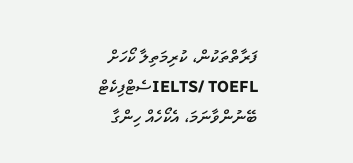ފަރާތްތަކުން، ކުރިމަތިލާ ކޯހަށް IELTS/ TOEFLސެޓްފިކެޓް ބޭނުންވާނަމަ، އެކޯހެއް ހިންގާ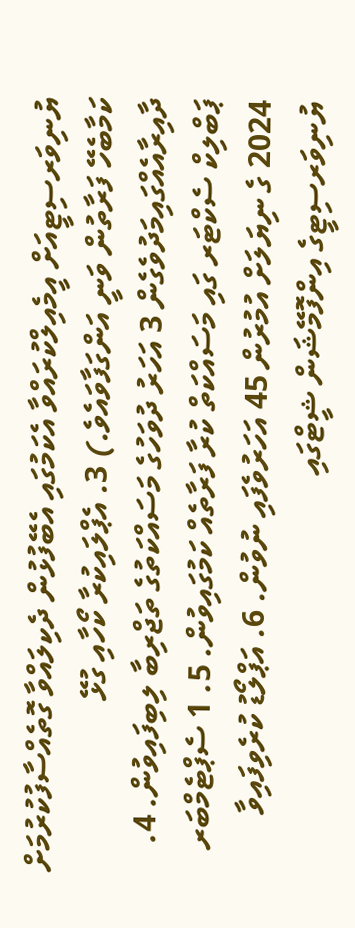ޔުނިވަރސިޓީއަށް އީމެއިލްކުރައްވާ އެކަމުގައި އެބޭފުޅުން ދެކިލައްވާ ގޮތެއްސާފުކުރުމަށް ކަމާބެހޭ ފަރާތުން ވަނީ އަންގަފާވައެވެ.) 3. އެޕްލައިކުރާ ކޯހާއި ގުޅޭ ދާއިރާއެއްގައިމަދުވެގެން 3 އަހަރު ދުވަހުގެ މަސައްކަތުގެ ތަޖްރިބާ ލިބިފައިވުން. 4. ޕަބްލިކް ސެކްޓަރ ގައި މަސައްކަތް ކުރާ ފަރާތެއް ކަމުގައިވުން. 5. 1 ސެޕްޓެމްބަރ 2024 ގެ ނިޔަލަށް އުމުރުން 45 އަހަރުވެފައި ނުވުން. 6. އަޕްލޯޑު ކުރެވިފައިވާ ޔުނިވަރސިޓީގެ އިންފޮމޭޝަން ޝީޓްގައި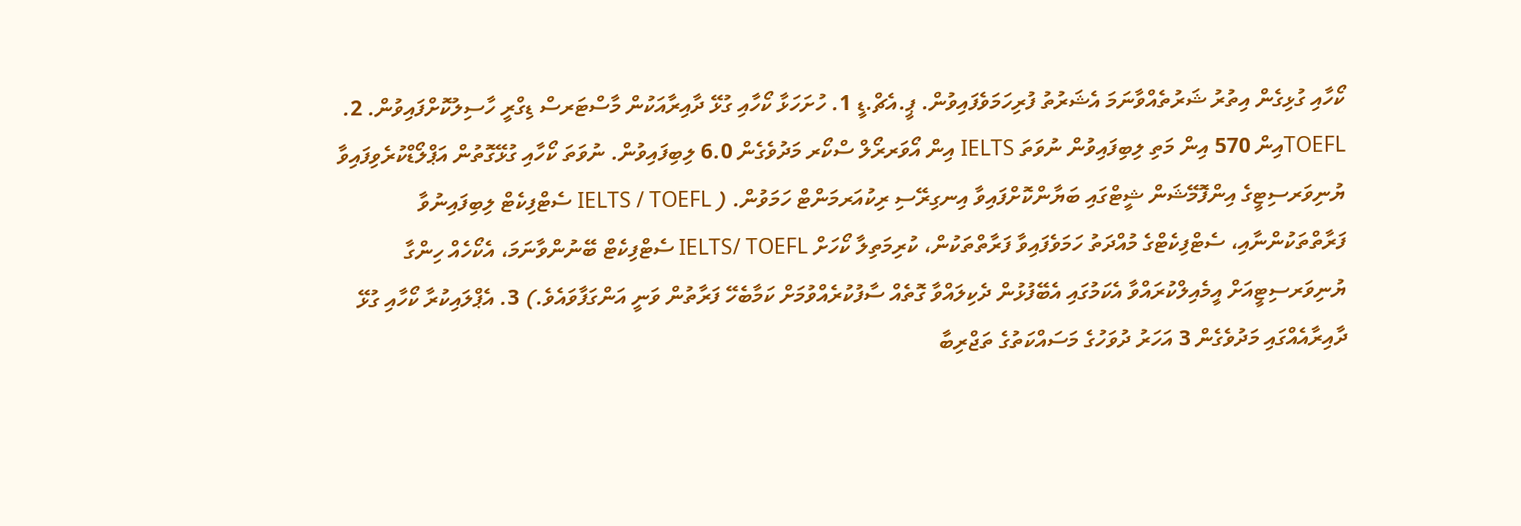ކޯހާއި ގުޅިގެން އިތުރު ޝަރުތެއްވާނަމަ އެޝަރުތު ފުރިހަމަވެފައިވުން. ޕީ.އެޗް.ޑީ 1. ހުށަހަޅާ ކޯހާއި ގުޅޭ ދާއިރާއަކުން މާސްޓަރސް ޑިގްރީ ހާސިލުކޮށްފައިވުން. 2. TOEFLއިން 570 އިން މަތި ލިބިފައިވުން ނުވަތަ IELTS އިން އޯވަރރޯލް ސްކޯރ މަދުވެގެން 6.0 ލިބިފައިވުން. ނުވަތަ ކޯހާއި ގުޅޭގޮތުން އަޕްލޯޑްކުރެވިފައިވާ ޔުނިވަރސިޓީގެ އިންފޮމޭޝަން ޝީޓްގައި ބަޔާންކޮށްފައިވާ އިނގިރޭސި ރިކުއަރމަންޓް ހަމަވުން. ( IELTS / TOEFL ސެޓްފިކެޓް ލިބިފައިނުވާ ފަރާތްތަކުންނާއި، ސެޓްފިކެޓްގެ މުއްދަތު ހަމަވެފައިވާ ފަރާތްތަކުން، ކުރިމަތިލާ ކޯހަށް IELTS/ TOEFL ސެޓްފިކެޓް ބޭނުންވާނަމަ، އެކޯހެއް ހިންގާ ޔުނިވަރސިޓީއަށް އީމެއިލްކުރައްވާ އެކަމުގައި އެބޭފުޅުން ދެކިލައްވާ ގޮތެއް ސާފުކުރެއްވުމަށް ކަމާބެހޭ ފަރާތުން ވަނީ އަންގަފާވައެވެ.) 3. އެޕްލައިކުރާ ކޯހާއި ގުޅޭ ދާއިރާއެއްގައި މަދުވެގެން 3 އަހަރު ދުވަހުގެ މަސައްކަތުގެ ތަޖްރިބާ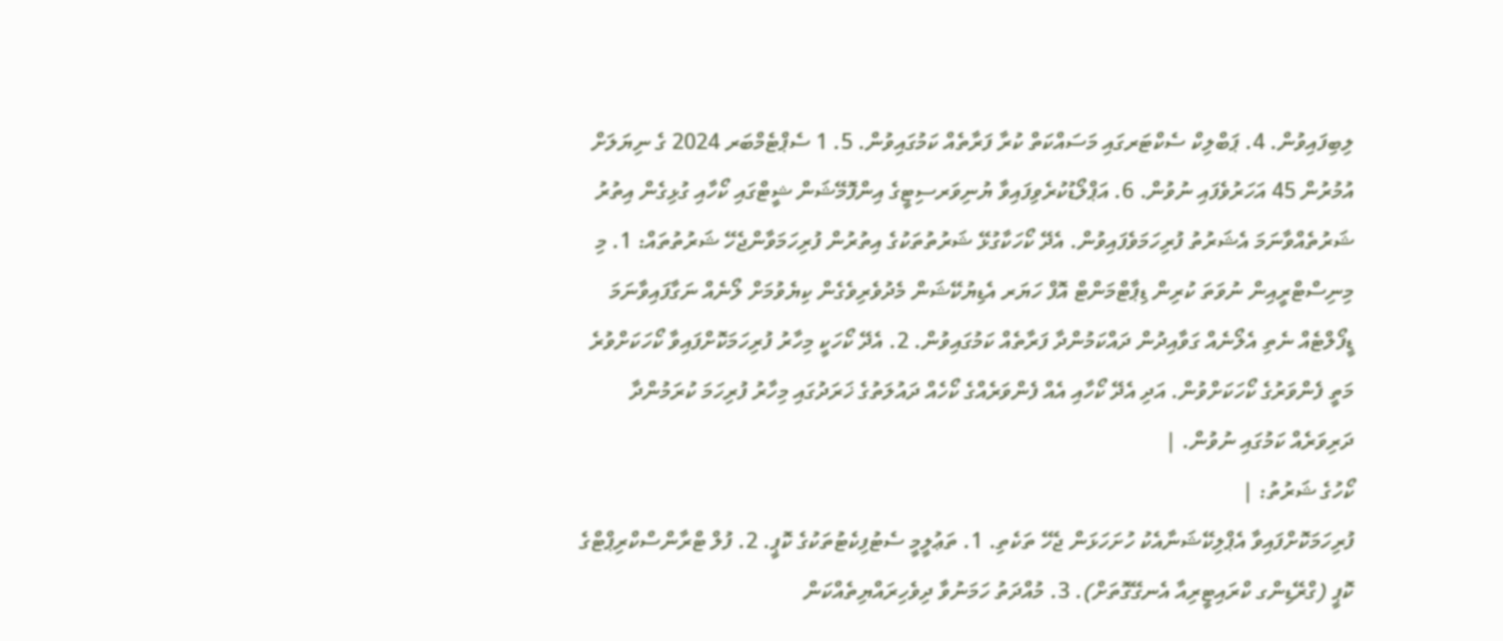ލިބިފައިވުން. 4. ޕަބްލިކް ސެކްޓަރގައި މަސައްކަތް ކުރާ ފަރާތެއް ކަމުގައިވުން. 5. 1 ސެޕްޓެމްބަރ 2024 ގެ ނިޔަލަށް އުމުރުން 45 އަހަރުވެފައި ނުވުން. 6. އަޕްލޯޑުކުރެވިފައިވާ ޔުނިވަރސިޓީގެ އިންފޮމޭޝަން ޝީޓްގައި ކޯހާއި ގުޅިގެން އިތުރު ޝަރުތެއްވާނަމަ އެޝަރުތު ފުރިހަމަވެފައިވުން. އެދޭ ކޯހަކާގުޅޭ ޝަރުތުތަކުގެ އިތުރުން ފުރިހަމަވާންޖެހޭ ޝަރުތުތައް: 1. މި މިނިސްޓްރީއިން ނުވަތަ ކުރިން ޑިޕާޓްމަންޓް އޮފް ހަޔަރ އެޑިޔުކޭޝަން މެދުވެރިވެގެން ކިޔެވުމަށް ލޯނެއް ނަގާފައިވާނަމަ ޑީފޯލްޓެއް ނެތި އެލޯނެއް ގަވާއިދުން ދައްކަމުންދާ ފަރާތެއް ކަމުގައިވުން. 2. އެދޭ ކޯހަކީ މިހާރު ފުރިހަމަކޮށްފައިވާ ކޯހަކަށްވުރެ މަތީ ފެންވަރުގެ ކޯހަކަށްވުން. އަދި އެދޭ ކޯހާއި އެއް ފެންވަރެއްގެ ކޯހެއް ދައުލަތުގެ ޚަރަދުގައި މިހާރު ފުރިހަމަ ކުރަމުންދާ ދަރިވަރެއް ކަމުގައި ނުވުން. |
ކޯހުގެ ޝަރުތު: |
ފުރިހަމަކޮށްފައިވާ އެޕްލިކޭޝަނާއެކު ހުށަހަޅަން ޖެހޭ ތަކެތި. 1. ތަޢުލީމީ ސެޓުފިކެޓުތަކުގެ ކޮޕީ. 2. ފުލް ޓްރާންސްކްރިޕްޓްގެ ކޮޕީ (ގްރޭޑިންގ ކްރައިޓީރިއާ އެނގޭގޮތަށް). 3. މުއްދަތު ހަމަނުވާ ދިވެހިރައްޔިތެއްކަން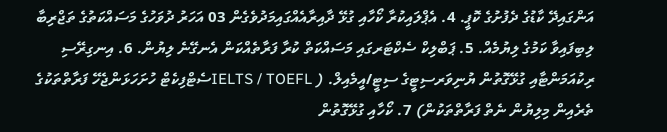އަންގައިދޭ ކާޑުގެ ދެފުށުގެ ކޮޕީ. 4. އެޕްލައިކުރާ ކޯހާއި ގުޅޭ ދާއިރާއެއްގައިމަދުވެގެން 03 އަހަރު ދުވަހުގެ މަސައްކަތުގެ ތަޖްރިބާ ލިބިފައިވާ ކަމުގެ ލިޔުމެއް. 5. ޕަބްލިކް ސެކްޓަރގައި މަސައްކަތް ކުރާ ފަރާތެއްކަން އެނގޭނެ ލިޔުން. 6. އިނގިރޭސި ރިކުއަމަންޓާއި ގުޅޭގޮތުން ޔުނިވަރސިޓީގެ ސިޓީ/އީމެއިލް. ( IELTS / TOEFLސެޓްފިކެޓް ހުށަހަޅަންޖެހޭ ފަރާތްތަކުގެ ތެރެއިން މިލިޔުން ނެތް ފަރާތްތަކުން) 7. ކޯހާއި ގުޅޭގޮތުން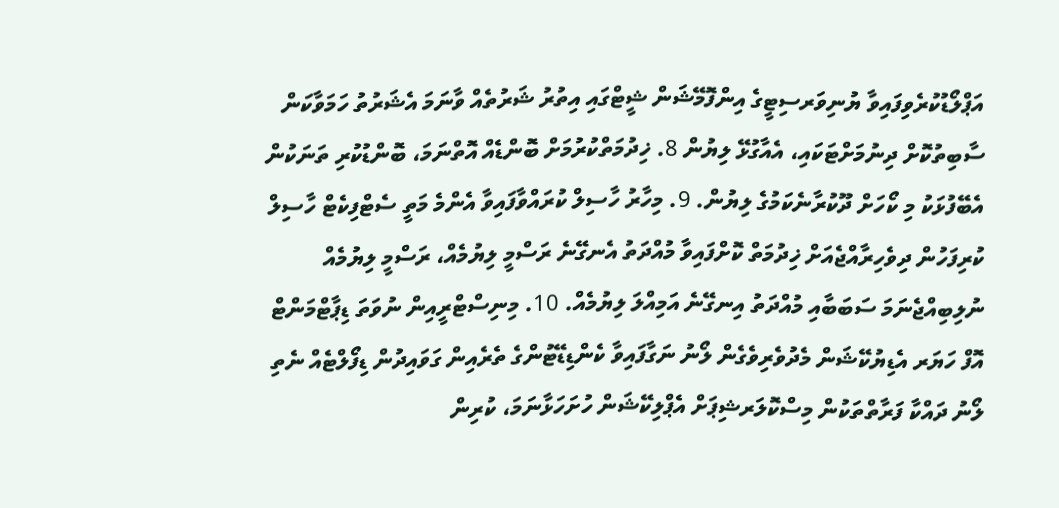އަޕްލޯޑުކުރެވިފައިވާ ޔުނިވަރސިޓީގެ އިންފޮމޭޝަން ޝީޓްގައި އިތުރު ޝަރުތެއް ވާނަމަ އެޝަރުތު ހަމަވާކަން ސާބިތުކޮށް ދިނުމަށްޓަކައި، އެއާގުޅޭ ލިޔުން 8. ޚިދުމަތްކުރުމަށް ބޮންޑެއް އޮތްނަމަ، ބޮންޑުކުރި ތަނަކުން އެބޭފުޅަކު މި ކޯހަށް ދޫކުރާނެކަމުގެ ލިޔުން. 9. މިހާރު ހާސިލް ކުރައްވާފައިވާ އެންމެ މަތީ ސެޓްފިކެޓް ހާސިލް ކުރިފަހުން ދިވެހިރާއްޖެއަށް ޚިދުމަތް ކޮށްފައިވާ މުއްދަތު އެނގޭނެ ރަސްމީ ލިޔުމެއް، ރަސްމީ ލިޔުމެއް ނުލިބިއްޖެނަމަ ސަބަބާއި މުއްދަތު އިނގޭނެ އަމިއްލަ ލިޔުމެއް. 10. މިނިސްޓްރީއިން ނުވަތަ ޑިޕާޓްމަންޓް އޮފް ހަޔަރ އެޑިޔުކޭޝަން މެދުވެރިވެގެން ލޯނު ނަގާފައިވާ ކެންޑިޑޭޓުންގެ ތެރެއިން ގަވައިދުން ޑިފޯލްޓެއް ނެތި ލޯނު ދައްކާ ފަރާތްތަކުން މިސްކޮލަރޝިޕަށް އެޕްލިކޭޝަން ހުށަހަޅާނަމަ، ކުރިން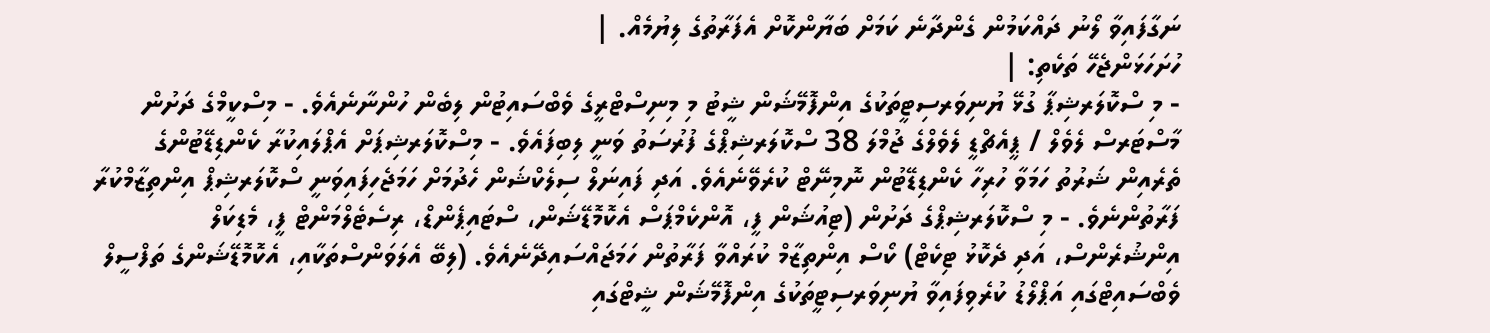ނަގާފައިވާ ލޯނު ދައްކަމުން ގެންދާނެ ކަމަށް ބަޔާންކޮށް އެފަރާތުގެ ލިޔުމެއް. |
ހުށަހަޅަންޖެހޭ ތަކެތި: |
- މި ސްކޮލަރޝިޕާ ގުޅޭ ޔުނިވަރސިޓީތަކުގެ އިންފޮމޭޝަން ޝީޓު މި މިނިސްޓްރީގެ ވެބްސައިޓުން ލިބެން ހުންނާނެއެވެ. - މިސްކީމްގެ ދަށުން މާސްޓަރސް ލެވެލް / ޕީއެޗްޑީ ލެވެލްގެ ޖުމްލަ 38 ސްކޮލަރޝިޕްގެ ފުރުސަތު ވަނީ ލިބިފައެވެ. - މިސްކޮލަރޝިޕަށް އެޕްލައިކުރާ ކެންޑިޑޭޓުންގެ ތެރެއިން ޝަރުތު ހަމަވާ ހުރިހާ ކެންޑިޑޭޓުން ނޮމިނޭޓް ކުރެވޭނެއެވެ. އަދި ފައިނަލް ސިލެކްޝަން ހެދުމަށް ހަމަޖެހިފައިވަނީ ސްކޮލަރޝިޕް އިންތިޒާމްކުރާ ފަރާތުންނެވެ. - މި ސްކޮލަރޝިޕްގެ ދަށުން (ޓިއުޝަން ފީ، އޮންކެމްޕަސް އެކޮމޮޑޭޝަން، ސްޓައިޕެންޑް، ރިސެޓެލްމަންޓް ފީ، މެޑިކަލް އިންޝުރެންސް، އަދި ދެކޮޅު ޓިކެޓް) ކޯސް އިންތިޒާމް ކުރައްވާ ފަރާތުން ހަމަޖައްސައިދޭނެއެވެ. (ލިބޭ އެލަވަންސްތަކާއި، އެކޮމޮޑޭޝަންގެ ތަފްސީލް ވެބްސައިޓްގައި އަޕްލޯޑު ކުރެވިފައިވާ ޔުނިވަރސިޓީތަކުގެ އިންފޮމޭޝަން ޝީޓްގައި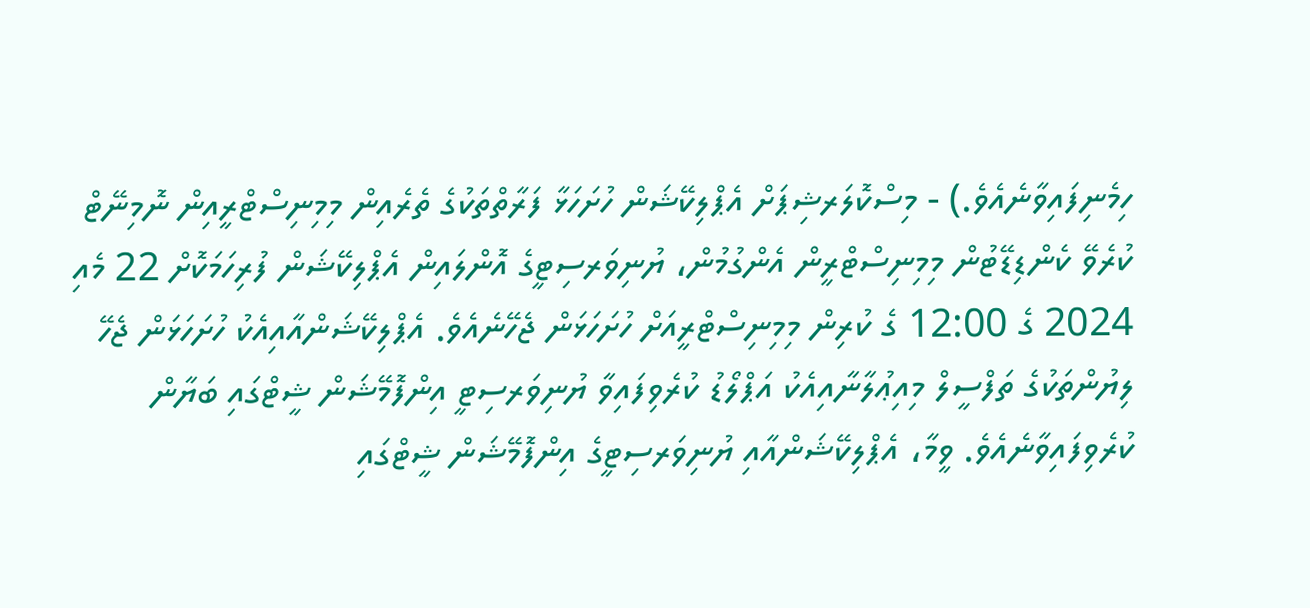ހިމެނިފައިވާނެއެވެ.) - މިސްކޮލަރޝިޕަށް އެޕްލިކޭޝަން ހުށަހަޅާ ފަރާތްތަކުގެ ތެރެއިން މިމިނިސްޓްރީއިން ނޮމިނޭޓް ކުރެވޭ ކެންޑިޑޭޓުން މިމިނިސްޓްރީން އެންގުމުން، ޔުނިވަރސިޓީގެ އޮންލައިން އެޕްލިކޭޝަން ފުރިހަމަކޮށް 22 މެއި 2024 ގެ 12:00 ގެ ކުރިން މިމިނިސްޓްރީއަށް ހުށަހަޅަން ޖެހޭނެއެވެ. އެޕްލިކޭޝަންއާއިއެކު ހުށަހަޅަން ޖެހޭ ލިޔުންތަކުގެ ތަފްސީލް މިއިޢުލާނާއިއެކު އަޕްލޯޑު ކުރެވިފައިވާ ޔުނިވަރސިޓީ އިންފޮމޭޝަން ޝީޓްގައި ބަޔާން ކުރެވިފައިވާނެއެވެ. ވީމާ، އެޕްލިކޭޝަންއާއި ޔުނިވަރސިޓީގެ އިންފޮމޭޝަން ޝީޓްގައި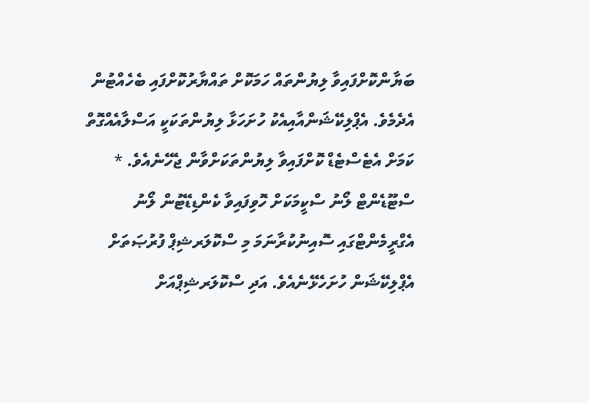ބަޔާންކޮށްފައިވާ ލިޔުންތައް ހަމަކޮށް ތައްޔާރުކޮށްފައި ބެހެއްޓުން އެދެމެވެ. އެޕްލިކޭޝަންއާއިއެކު ހުށަހަޅާ ލިޔުންތަކަކީ އަސްލާއެއްގޮތް ކަމަށް އެޓެސްޓެޑް ކޮށްފައިވާ ލިޔުންތަކަށްވާން ޖެހޭނެއެވެ. * ސްޓޫޑެންޓް ލޯނު ސްކީމަކަށް ހޮވިފައިވާ ކެންޑިޑޭޓުން ލޯނު އެގްރީމެންޓްގައި ސޮއިނުކުރާނަމަ މި ސްކޮލަރޝިޕް ފުރުޞަތަށް އެޕްލިކޭޝަން ހުށަހެޅޭނެއެވެ. އަދި ސްކޮލަރޝިޕްއަށް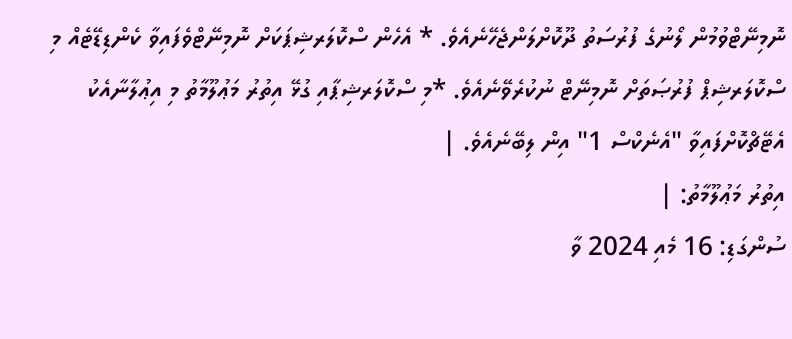ނޮމިނޭޓްވުމުން ލޯނުގެ ފުރުސަތު ދޫކޮށްލަންޖެހޭނެއެވެ. * އެހެން ސްކޮލަރޝިޕަކަށް ނޮމިނޭޓްވެފައިވާ ކެންޑިޑޭޓެއް މި ސްކޮލަރޝިޕް ފުރުޞަތަށް ނޮމިނޭޓް ނުކުރެވޭނެއެވެ. *މި ސްކޮލަރޝިޕާއި ގުޅޭ އިތުރު މަޢުލޫމާތު މި އިޢުލާނާއެކު އެޓޭޗްކޮށްފައިވާ "އެނެކްސް 1" އިން ލިބޭނެއެވެ. |
އިތުރު މަޢުލޫމާތު: |
ސުންގަޑި: 16 މެއި 2024 ވާ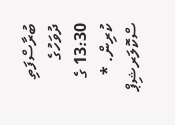ބުރާސްފަތި ދުވަހުގެ 13:30 ގެ ކުރިން. * ސްކޮލަރޝިޕް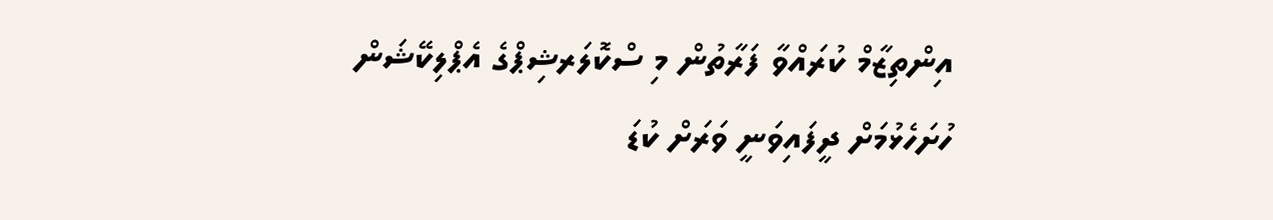އިންތިޒާމް ކުރައްވާ ފަރާތުން މި ސްކޮލަރޝިޕްގެ އެޕްލިކޭޝަން ހުށަހެޅުމަށް ދީފައިވަނީ ވަރަށް ކުޑަ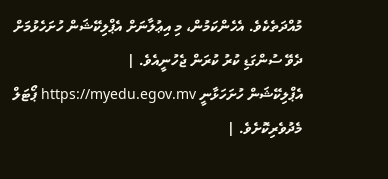މުއްދަތެކެވެ. އެހެންކަމުން، މި އިޢުލާނަށް އެޕްލިކޭޝަން ހުށަހެޅުމަށް ދެވޭ ސުންގަޑި ކުރު ކުރަން ޖެހުނީއެވެ. |
އެޕްލިކޭޝަން ހުށަހަޅާނީ https://myedu.egov.mv ޕޯޓަލް މެދުވެރިކޮށެވެ. |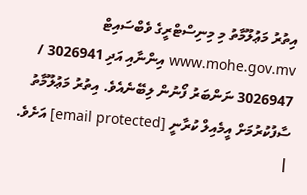އިތުރު މަޢުލޫމާތު މި މިނިސްޓްރީގެ ވެބްސައިޓް www.mohe.gov.mv އިންނާއި އަދި 3026941 / 3026947 ނަންބަރު ފޯނުން ލިބޭނެއެވެ. އިތުރު މަޢުލޫމާތު ސާފުކުރުމަށް އީމެއިލް ކުރާނީ [email protected] އަށެވެ. |